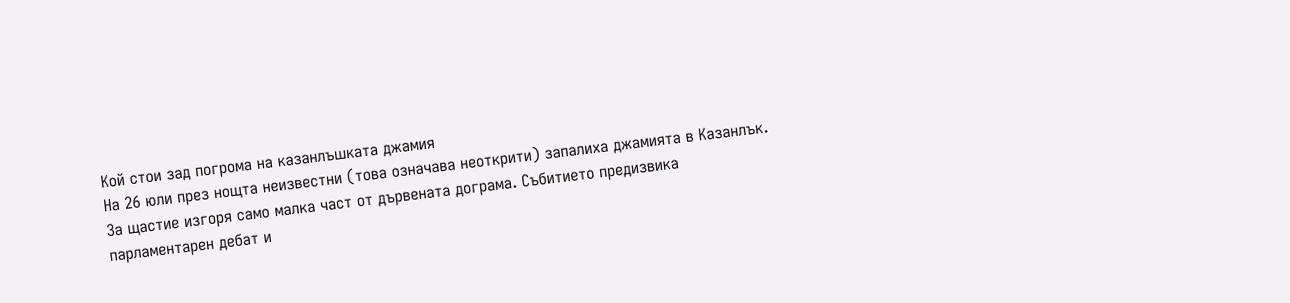Кой стои зад погрома на казанлъшката джамия
На 26 юли през нощта неизвестни (това означава неоткрити) запалиха джамията в Казанлък. За щастие изгоря само малка част от дървената дограма. Събитието предизвика парламентарен дебат и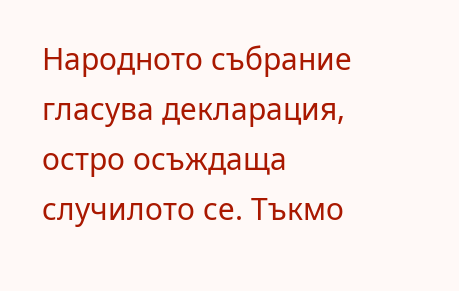Народното събрание гласува декларация, остро осъждаща случилото се. Тъкмо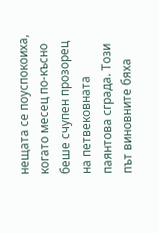нещата се поуспокоиха, когато месец по-късно беше счупен прозорец на петвековната паянтова сграда. Този път виновните бяха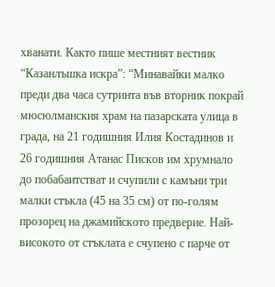хванати. Както пише местният вестник “Казанлъшка искра”: “Минавайки малко преди два часа сутринта във вторник покрай мюсюлманския храм на пазарската улица в града, на 21 годишния Илия Костадинов и 26 годишния Атанас Писков им хрумнало до побабаитстват и счупили с камъни три малки стъкла (45 на 35 см) от по-голям прозорец на джамийското предверие. Най-високото от стъклата е счупено с парче от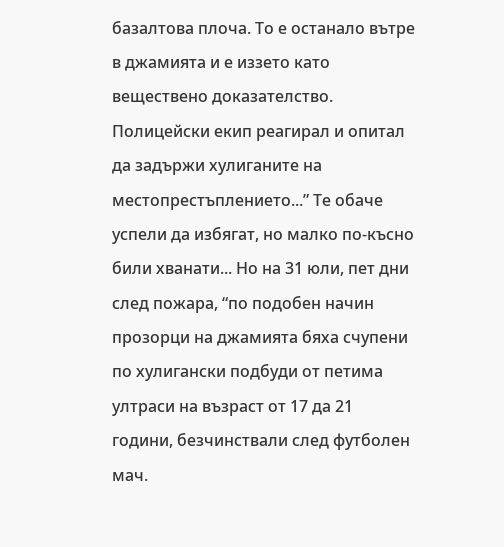базалтова плоча. То е останало вътре в джамията и е иззето като веществено доказателство. Полицейски екип реагирал и опитал да задържи хулиганите на местопрестъплението...” Те обаче успели да избягат, но малко по-късно били хванати... Но на 31 юли, пет дни след пожара, “по подобен начин прозорци на джамията бяха счупени по хулигански подбуди от петима ултраси на възраст от 17 да 21 години, безчинствали след футболен мач.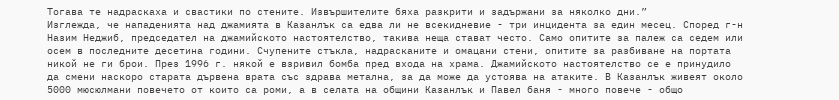Тогава те надраскаха и свастики по стените. Извършителите бяха разкрити и задържани за няколко дни.”
Изглежда, че нападенията над джамията в Казанлък са едва ли не всекидневие - три инцидента за един месец. Според г-н Назим Неджиб, председател на джамийското настоятелство, такива неща стават често. Само опитите за палеж са седем или осем в последните десетина години. Счупените стъкла, надрасканите и омацани стени, опитите за разбиване на портата никой не ги брои. През 1996 г. някой е взривил бомба пред входа на храма. Джамийското настоятелство се е принудило да смени наскоро старата дървена врата със здрава метална, за да може да устоява на атаките. В Казанлък живеят около 5000 мюсюлмани повечето от които са роми, а в селата на общини Казанлък и Павел баня - много повече - общо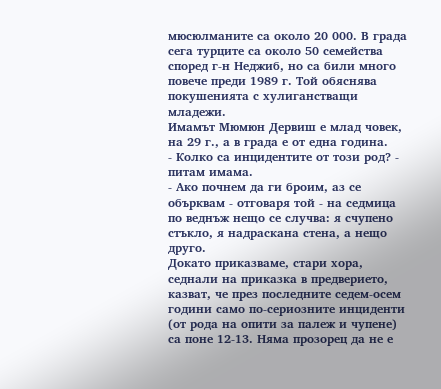мюсюлманите са около 20 000. В града сега турците са около 50 семейства според г-н Неджиб, но са били много повече преди 1989 г. Той обяснява покушенията с хулиганстващи младежи.
Имамът Мюмюн Дервиш е млад човек, на 29 г., а в града е от една година.
- Колко са инцидентите от този род? - питам имама.
- Ако почнем да ги броим, аз се обърквам - отговаря той - на седмица по веднъж нещо се случва: я счупено стъкло, я надраскана стена, а нещо друго.
Докато приказваме, стари хора, седнали на приказка в предверието, казват, че през последните седем-осем години само по-сериозните инциденти (от рода на опити за палеж и чупене) са поне 12-13. Няма прозорец да не е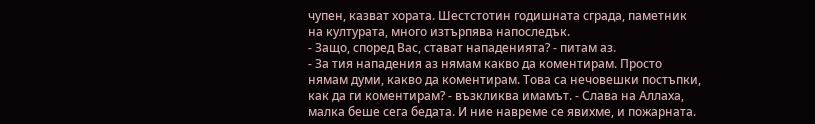чупен, казват хората. Шестстотин годишната сграда, паметник на културата, много изтърпява напоследък.
- Защо, според Вас, стават нападенията? - питам аз.
- За тия нападения аз нямам какво да коментирам. Просто нямам думи, какво да коментирам. Това са нечовешки постъпки, как да ги коментирам? - възкликва имамът. - Слава на Аллаха, малка беше сега бедата. И ние навреме се явихме, и пожарната.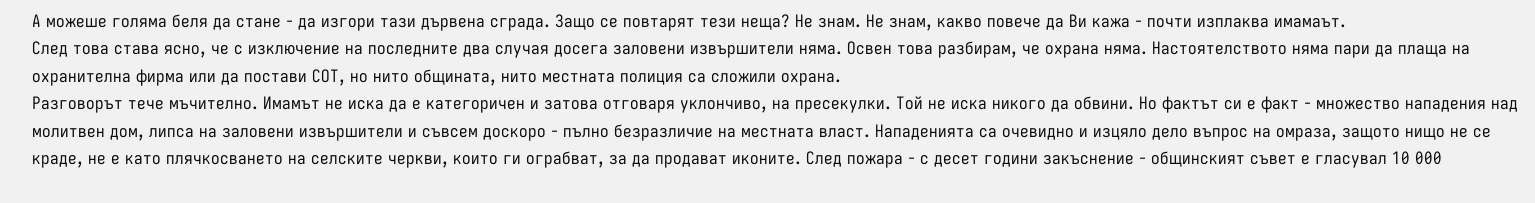А можеше голяма беля да стане - да изгори тази дървена сграда. Защо се повтарят тези неща? Не знам. Не знам, какво повече да Ви кажа - почти изплаква имамаът.
След това става ясно, че с изключение на последните два случая досега заловени извършители няма. Освен това разбирам, че охрана няма. Настоятелството няма пари да плаща на охранителна фирма или да постави СОТ, но нито общината, нито местната полиция са сложили охрана.
Разговорът тече мъчително. Имамът не иска да е категоричен и затова отговаря уклончиво, на пресекулки. Той не иска никого да обвини. Но фактът си е факт - множество нападения над молитвен дом, липса на заловени извършители и съвсем доскоро - пълно безразличие на местната власт. Нападенията са очевидно и изцяло дело въпрос на омраза, защото нищо не се краде, не е като плячкосването на селските черкви, които ги ограбват, за да продават иконите. След пожара - с десет години закъснение - общинският съвет е гласувал 10 000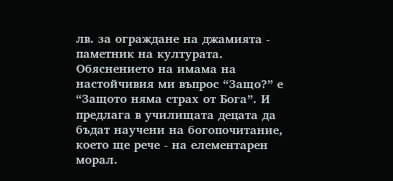лв. за ограждане на джамията - паметник на културата.
Обяснението на имама на настойчивия ми въпрос “Защо?” е “Защото няма страх от Бога”. И предлага в училищата децата да бъдат научени на богопочитание, което ще рече - на елементарен морал.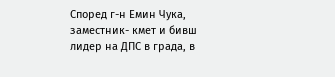Според г-н Емин Чука, заместник- кмет и бивш лидер на ДПС в града, в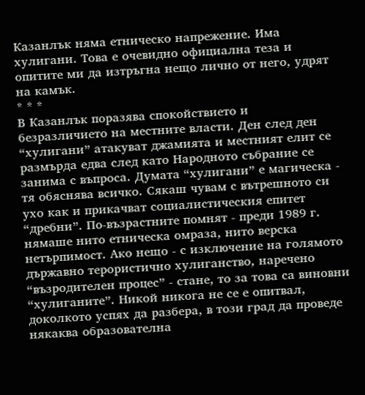Казанлък няма етническо напрежение. Има хулигани. Това е очевидно официална теза и опитите ми да изтръгна нещо лично от него, удрят на камък.
* * *
В Казанлък поразява спокойствието и безразличието на местните власти. Ден след ден “хулигани” атакуват джамията и местният елит се размърда едва след като Народното събрание се занима с въпроса. Думата “хулигани” е магическа - тя обяснява всичко. Сякаш чувам с вътрешното си ухо как и прикачват социалистическия епитет “дребни”. По-възрастните помнят - преди 1989 г. нямаше нито етническа омраза, нито верска нетърпимост. Ако нещо - с изключение на голямото държавно терористично хулиганство, наречено “възродителен процес” - стане, то за това са виновни “хулиганите”. Никой никога не се е опитвал, доколкото успях да разбера, в този град да проведе някаква образователна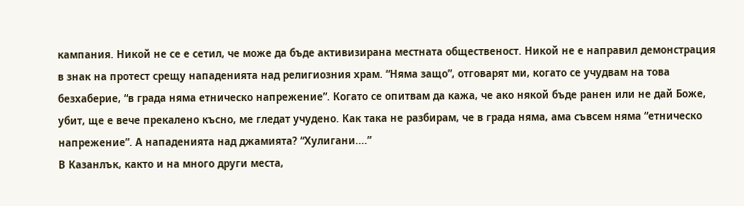кампания. Никой не се е сетил, че може да бъде активизирана местната общественост. Никой не е направил демонстрация в знак на протест срещу нападенията над религиозния храм. “Няма защо”, отговарят ми, когато се учудвам на това безхаберие, “в града няма етническо напрежение”. Когато се опитвам да кажа, че ако някой бъде ранен или не дай Боже, убит, ще е вече прекалено късно, ме гледат учудено. Как така не разбирам, че в града няма, ама съвсем няма “етническо напрежение”. А нападенията над джамията? “Хулигани....”
В Казанлък, както и на много други места,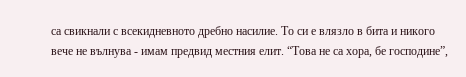са свикнали с всекидневното дребно насилие. То си е влязло в бита и никого вече не вълнува - имам предвид местния елит. “Това не са хора, бе господине”,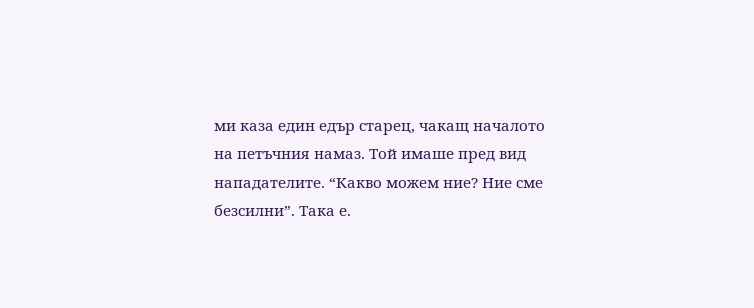ми каза един едър старец, чакащ началото на петъчния намаз. Той имаше пред вид нападателите. “Какво можем ние? Ние сме безсилни”. Така е.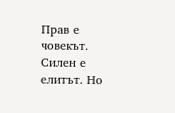Прав е човекът. Силен е елитът. Но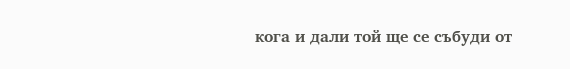кога и дали той ще се събуди от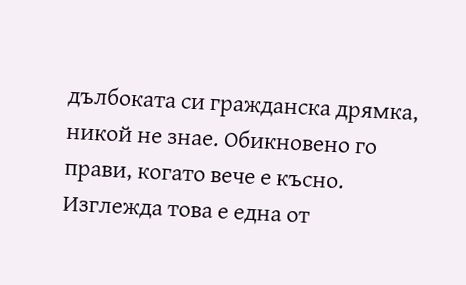дълбоката си гражданска дрямка, никой не знае. Обикновено го прави, когато вече е късно. Изглежда това е една от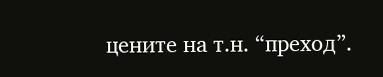цените на т.н. “преход”.